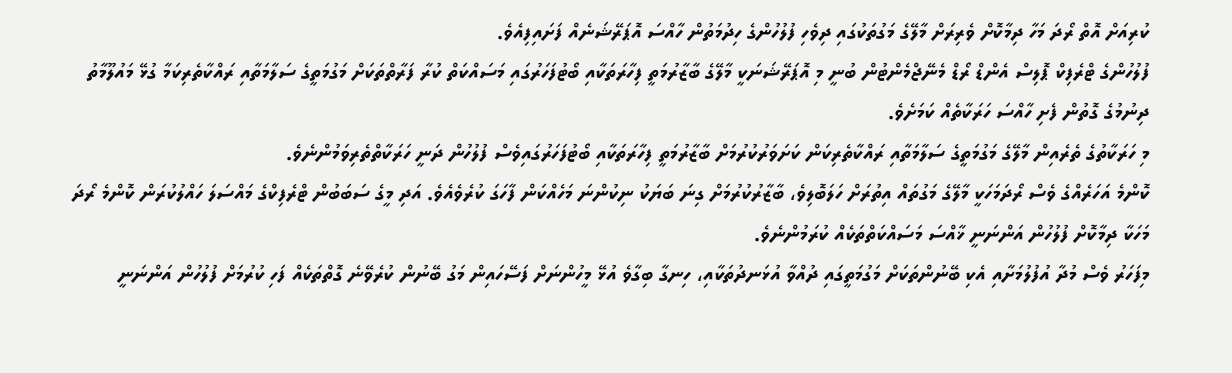ކުރިއަށް އޮތް ރޯދަ މަހާ ދިމާކޮށް ވެރިރަށް މާލޭގެ މަގުތަކުގައި ދިވެހި ފުލުހުންގެ ހިދުމަތުން ހާއްސަ އޮޕަރޭޝަނެއް ފަށައިފިއެވެ.
ފުލުހުންގެ ޓްރެފިކް ޕޮލިސް އެންޑް ރޯޑް މެނޭޖްމެންޓުން ބުނީ މި އޮޕަރޭޝަނަކީ މާލޭގެ ބާޒާރުމަތީ ފިހާރަތަކާއި ބޯޓުފަހަރުގައި މަސައްކަތް ކުރާ ފަރާތްތަކަށް މަގުމަތީގެ ސަލާމަތާއި ރައްކާތެރިކަމާ ގުޅޭ މައުލޫމާތު ދިނުމުގެ ގޮތުން ފެށި ހާއްސަ ހަރަކާތެއް ކަމަށެވެ.
މި ހަރަކާތުގެ ތެރެއިން މާލޭގެ މަގުމަތީގެ ސަލާމަތާއި ރައްކާތެރިކަން ކަށަވަރުކުރުމަށް ބާޒާރުމަތީ ފިހާރަތަކާއި ބޯޓުފަހަރުގައިވެސް ފުލުހުން ދަނީ ހަރަކާތްތެރިވަމުންނެވެ.
ކޮންމެ އަހަރެއްގެ ވެސް ރޯދަމަހަކީ މާލޭގެ މަގުތައް އިތުރަށް ހަލަބޮލިވެ، ބާޒާރުކުރުމަށް ގިނަ ބަޔަކު ނިކުންނަ މަހެއްކަން ފާހަގަ ކުރެވެއެވެ. އަދި މީގެ ސަބަބުން ޓްރެފިކްގެ މައްސަލަ ހައްލުކުރަން ކޮންމެ ރޯދަ މަހަކާ ދިމާކޮށް ފުލުހުން އަންނަނީ ޚާއްސަ މަސައްކަތްތަކެއް ކުރަމުންނެވެ.
މިފަހަރު ވެސް މުދާ އުފުލުމަށާއި އެކި ބޭނުންތަކަށް މަގުމަތީގައި ދުއްވާ އުޅަނދުތަކާއި، ހިނގާ ބިގާވެ އުޅޭ މީހުންނަށް ފަސޭހައިން މަގު ބޭނުން ކުރެވޭނެ ގޮތްތަކެއް ފަހި ކުރުމަށް ފުލުހުން އަންނަނީ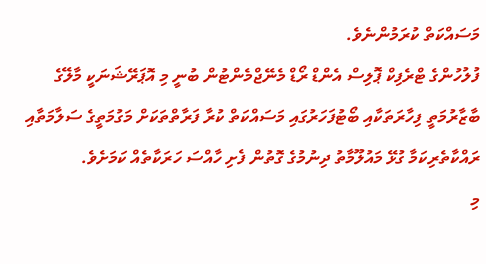މަސައްކަތް ކުރަމުންނެވެ.
ފުލުހުންގެ ޓްރެފިކް ޕޮލިސް އެންޑް ރޯޑް މެނޭޖްމެންޓުން ބުނީ މި އޮޕަރޭޝަނަކީ މާލޭގެ ބާޒާރުމަތީ ފިހާރަތަކާއި ބޯޓުފަހަރުގައި މަސައްކަތް ކުރާ ފަރާތްތަކަށް މަގުމަތީގެ ސަލާމަތާއި ރައްކާތެރިކަމާ ގުޅޭ މައުލޫމާތު ދިނުމުގެ ގޮތުން ފެށި ހާއްސަ ހަރަކާތެއް ކަމަށެވެ.
މި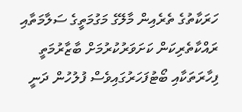ހަރަކާތުގެ ތެރެއިން މާލޭގެ މަގުމަތީގެ ސަލާމަތާއި ރައްކާތެރިކަން ކަށަވަރުކުރުމަށް ބާޒާރުމަތީ ފިހާރަތަކާއި ބޯޓުފަހަރުގައިވެސް ފުލުހުން ދަނީ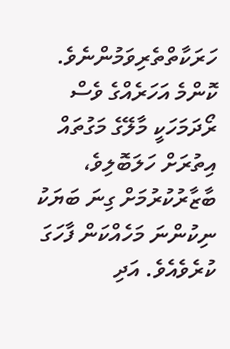ހަރަކާތްތެރިވަމުންނެވެ.
ކޮންމެ އަހަރެއްގެ ވެސް ރޯދަމަހަކީ މާލޭގެ މަގުތައް އިތުރަށް ހަލަބޮލިވެ، ބާޒާރުކުރުމަށް ގިނަ ބަޔަކު ނިކުންނަ މަހެއްކަން ފާހަގަ ކުރެވެއެވެ. އަދި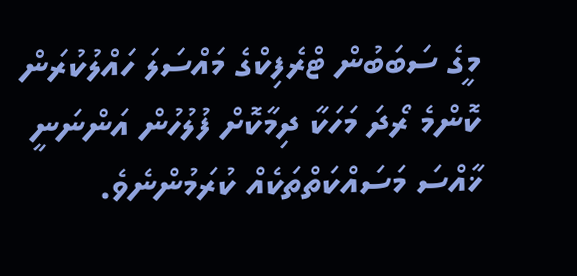މީގެ ސަބަބުން ޓްރެފިކްގެ މައްސަލަ ހައްލުކުރަން ކޮންމެ ރޯދަ މަހަކާ ދިމާކޮށް ފުލުހުން އަންނަނީ ޚާއްސަ މަސައްކަތްތަކެއް ކުރަމުންނެވެ.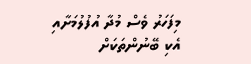މިފަހަރު ވެސް މުދާ އުފުލުމަށާއި އެކި ބޭނުންތަކަށް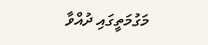މަގުމަތީގައި ދުއްވާ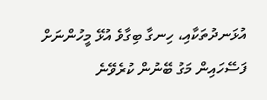އުޅަނދުތަކާއި، ހިނގާ ބިގާވެ އުޅޭ މީހުންނަށް ފަސޭހައިން މަގު ބޭނުން ކުރެވޭނެ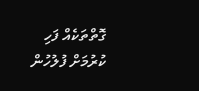ގޮތްތަކެއް ފަހި ކުރުމަށް ފުލުހުން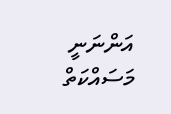އަންނަނީ މަސައްކަތް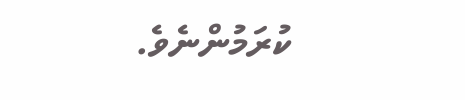ކުރަމުންނެވެ.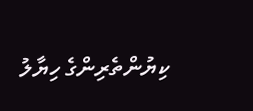ކިޔުންތެރިންގެ ހިޔާލު